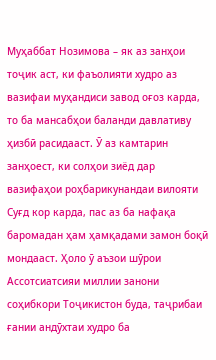Муҳаббат Нозимова – як аз занҳои тоҷик аст, ки фаъолияти худро аз вазифаи муҳандиси завод оғоз карда, то ба мансабҳои баланди давлативу ҳизбӣ расидааст. Ӯ аз камтарин занҳоест, ки солҳои зиёд дар вазифаҳои роҳбарикунандаи вилояти Суғд кор карда, пас аз ба нафақа баромадан ҳам ҳамқадами замон боқӣ мондааст. Ҳоло ӯ аъзои шӯрои Ассотсиатсияи миллии занони соҳибкори Тоҷикистон буда, таҷрибаи ғании андӯхтаи худро ба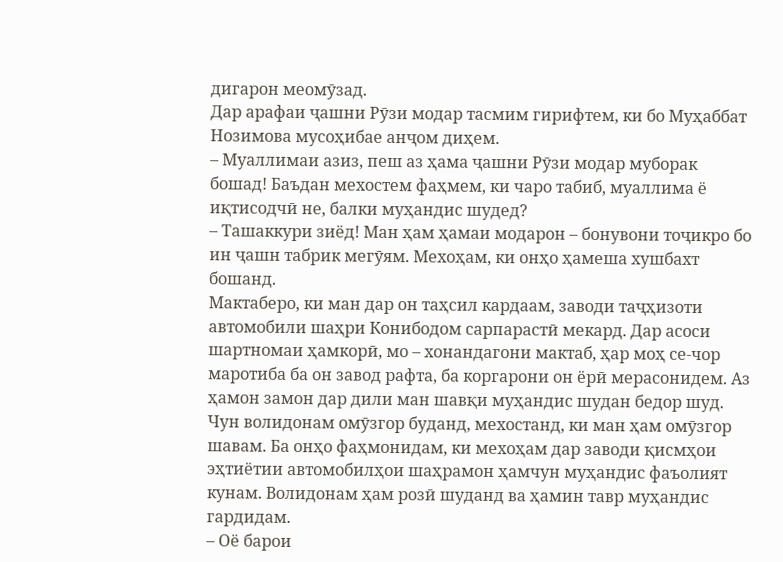дигарон меомӯзад.
Дар арафаи ҷашни Рӯзи модар тасмим гирифтем, ки бо Муҳаббат Нозимова мусоҳибае анҷом диҳем.
– Муаллимаи азиз, пеш аз ҳама ҷашни Рӯзи модар муборак бошад! Баъдан мехостем фаҳмем, ки чаро табиб, муаллима ё иқтисодчӣ не, балки муҳандис шудед?
– Ташаккури зиёд! Ман ҳам ҳамаи модарон – бонувони тоҷикро бо ин ҷашн табрик мегӯям. Мехоҳам, ки онҳо ҳамеша хушбахт бошанд.
Мактаберо, ки ман дар он таҳсил кардаам, заводи таҷҳизоти автомобили шаҳри Конибодом сарпарастӣ мекард. Дар асоси шартномаи ҳамкорӣ, мо – хонандагони мактаб, ҳар моҳ се-чор маротиба ба он завод рафта, ба коргарони он ёрӣ мерасонидем. Аз ҳамон замон дар дили ман шавқи муҳандис шудан бедор шуд.
Чун волидонам омӯзгор буданд, мехостанд, ки ман ҳам омӯзгор шавам. Ба онҳо фаҳмонидам, ки мехоҳам дар заводи қисмҳои эҳтиётии автомобилҳои шаҳрамон ҳамчун муҳандис фаъолият кунам. Волидонам ҳам розӣ шуданд ва ҳамин тавр муҳандис гардидам.
– Оё барои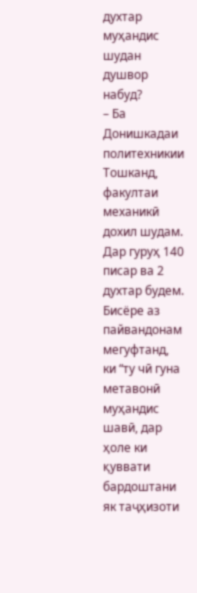духтар муҳандис шудан душвор набуд?
– Ба Донишкадаи политехникии Тошканд, факултаи механикӣ дохил шудам. Дар гуруҳ 140 писар ва 2 духтар будем. Бисёре аз пайвандонам мегуфтанд, ки “ту чӣ гуна метавонӣ муҳандис шавӣ, дар ҳоле ки қуввати бардоштани як таҷҳизоти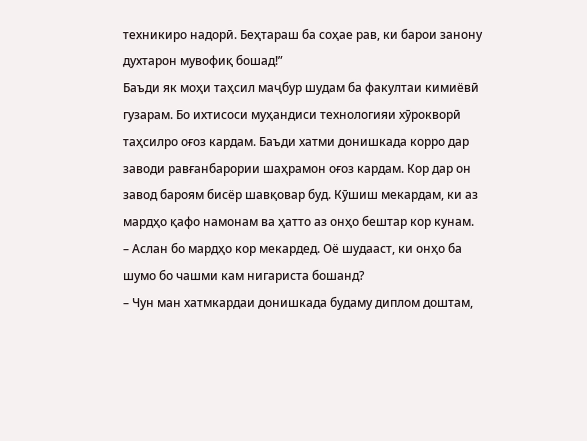техникиро надорӣ. Беҳтараш ба соҳае рав, ки барои занону духтарон мувофиқ бошад!”
Баъди як моҳи таҳсил маҷбур шудам ба факултаи кимиёвӣ гузарам. Бо ихтисоси муҳандиси технологияи хӯрокворӣ таҳсилро оғоз кардам. Баъди хатми донишкада корро дар заводи равғанбарории шаҳрамон оғоз кардам. Кор дар он завод бароям бисёр шавқовар буд. Кӯшиш мекардам, ки аз мардҳо қафо намонам ва ҳатто аз онҳо бештар кор кунам.
– Аслан бо мардҳо кор мекардед. Оё шудааст, ки онҳо ба шумо бо чашми кам нигариста бошанд?
– Чун ман хатмкардаи донишкада будаму диплом доштам,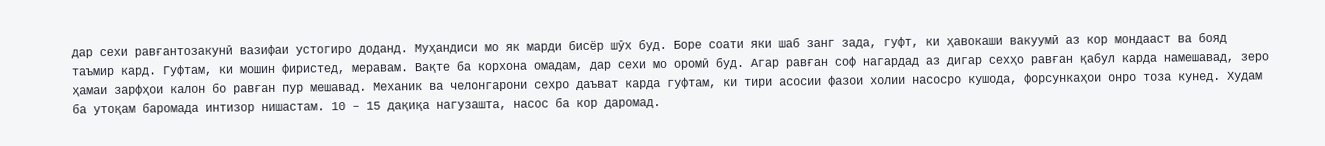дар сехи равғантозакунӣ вазифаи устогиро доданд. Муҳандиси мо як марди бисёр шӯх буд. Боре соати яки шаб занг зада, гуфт, ки ҳавокаши вакуумӣ аз кор мондааст ва бояд таъмир кард. Гуфтам, ки мошин фиристед, меравам. Вақте ба корхона омадам, дар сехи мо оромӣ буд. Агар равған соф нагардад аз дигар сехҳо равған қабул карда намешавад, зеро ҳамаи зарфҳои калон бо равған пур мешавад. Механик ва челонгарони сехро даъват карда гуфтам, ки тири асосии фазои холии насосро кушода, форсункаҳои онро тоза кунед. Худам ба утоқам баромада интизор нишастам. 10 – 15 дақиқа нагузашта, насос ба кор даромад.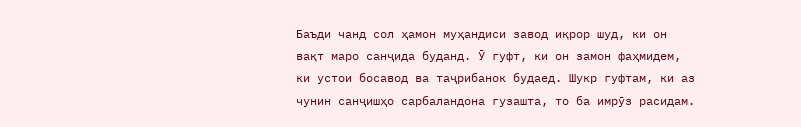Баъди чанд сол ҳамон муҳандиси завод иқрор шуд, ки он вақт маро санҷида буданд. Ӯ гуфт, ки он замон фаҳмидем, ки устои босавод ва таҷрибанок будаед. Шукр гуфтам, ки аз чунин санҷишҳо сарбаландона гузашта, то ба имрӯз расидам.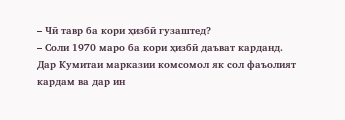– Чӣ тавр ба кори ҳизбӣ гузаштед?
– Соли 1970 маро ба кори ҳизбӣ даъват карданд. Дар Кумитаи марказии комсомол як сол фаъолият кардам ва дар ин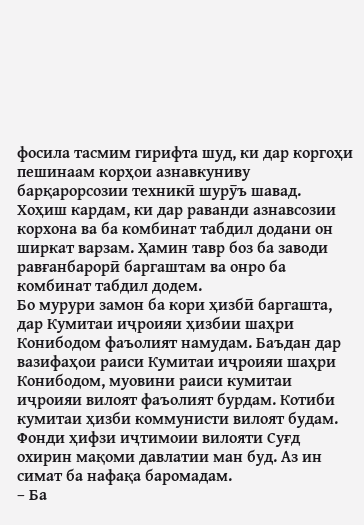фосила тасмим гирифта шуд, ки дар коргоҳи пешинаам корҳои азнавкуниву барқарорсозии техникӣ шурӯъ шавад. Хоҳиш кардам, ки дар раванди азнавсозии корхона ва ба комбинат табдил додани он ширкат варзам. Ҳамин тавр боз ба заводи равғанбарорӣ баргаштам ва онро ба комбинат табдил додем.
Бо мурури замон ба кори ҳизбӣ баргашта, дар Кумитаи иҷроияи ҳизбии шаҳри Конибодом фаъолият намудам. Баъдан дар вазифаҳои раиси Кумитаи иҷроияи шаҳри Конибодом, муовини раиси кумитаи иҷроияи вилоят фаъолият бурдам. Котиби кумитаи ҳизби коммунисти вилоят будам. Фонди ҳифзи иҷтимоии вилояти Суғд охирин мақоми давлатии ман буд. Аз ин симат ба нафақа баромадам.
– Ба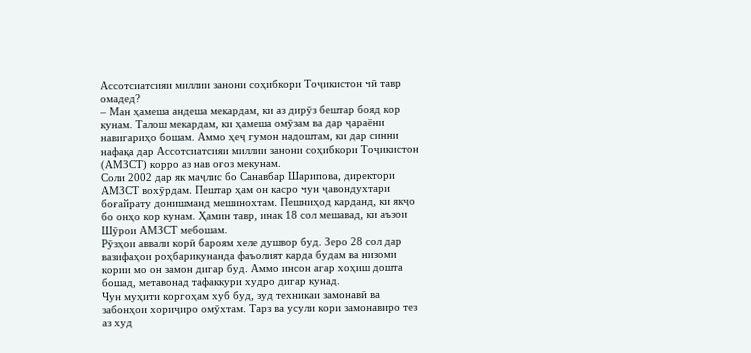Ассотсиатсияи миллии занони соҳибкори Тоҷикистон чӣ тавр омадед?
– Ман ҳамеша андеша мекардам, ки аз дирӯз бештар бояд кор кунам. Талош мекардам, ки ҳамеша омӯзам ва дар ҷараёни навигариҳо бошам. Аммо ҳеҷ гумон надоштам, ки дар синни нафақа дар Ассотсиатсияи миллии занони соҳибкори Тоҷикистон (АМЗСТ) корро аз нав оғоз мекунам.
Соли 2002 дар як маҷлис бо Санавбар Шарипова, директори АМЗСТ вохӯрдам. Пештар ҳам он касро чун ҷавондухтари боғайрату донишманд мешинохтам. Пешниҳод карданд, ки якҷо бо онҳо кор кунам. Ҳамин тавр, инак 18 сол мешавад, ки аъзои Шӯрои АМЗСТ мебошам.
Рӯзҳои аввали корӣ бароям хеле душвор буд. Зеро 28 сол дар вазифаҳои роҳбарикунанда фаъолият карда будам ва низоми кории мо он замон дигар буд. Аммо инсон агар хоҳиш дошта бошад, метавонад тафаккури худро дигар кунад.
Чун муҳити коргоҳам хуб буд, зуд техникаи замонавӣ ва забонҳои хориҷиро омӯхтам. Тарз ва усули кори замонавиро тез аз худ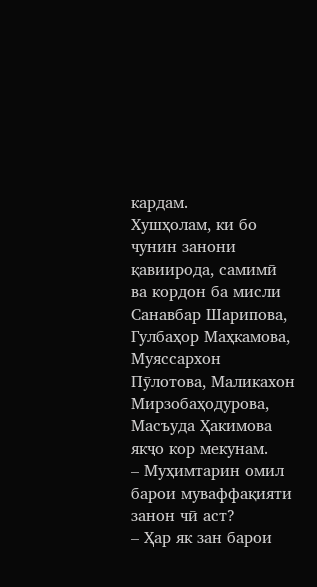кардам.
Хушҳолам, ки бо чунин занони қавиирода, самимӣ ва кордон ба мисли Санавбар Шарипова, Гулбаҳор Маҳкамова, Муяссархон Пӯлотова, Маликахон Мирзобаҳодурова, Масъуда Ҳакимова якҷо кор мекунам.
– Муҳимтарин омил барои муваффақияти занон чӣ аст?
– Ҳар як зан барои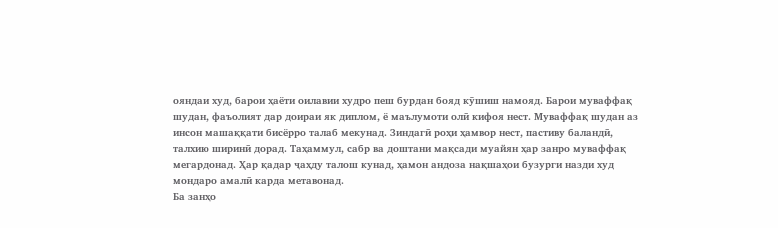ояндаи худ, барои ҳаёти оилавии худро пеш бурдан бояд кӯшиш намояд. Барои муваффақ шудан, фаъолият дар доираи як диплом, ё маълумоти олӣ кифоя нест. Муваффақ шудан аз инсон машаққати бисёрро талаб мекунад. Зиндагӣ роҳи ҳамвор нест, пастиву баландӣ, талхию ширинӣ дорад. Таҳаммул, сабр ва доштани мақсади муайян ҳар занро муваффақ мегардонад. Ҳар қадар ҷаҳду талош кунад, ҳамон андоза нақшаҳои бузурги назди худ мондаро амалӣ карда метавонад.
Ба занҳо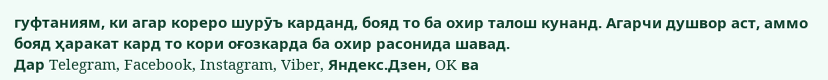гуфтаниям, ки агар кореро шурӯъ карданд, бояд то ба охир талош кунанд. Агарчи душвор аст, аммо бояд ҳаракат кард то кори оғозкарда ба охир расонида шавад.
Дар Telegram, Facebook, Instagram, Viber, Яндекс.Дзен, OK ва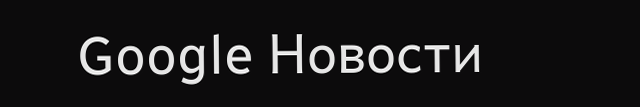Google Новости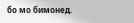бо мо бимонед.